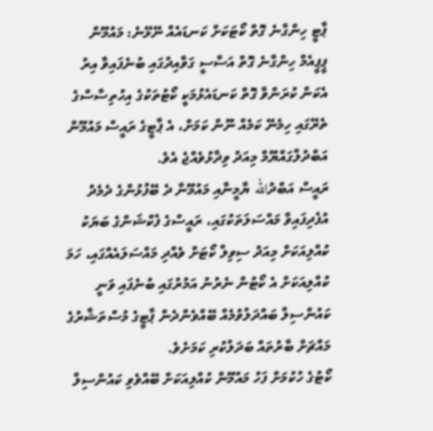ޕާޓީ ހިންގާނެ ގޮތް ކޯޓަކަށް ކަނޑައެއް ނޭޅޭނެ: މައުމޫން
ޕީޕީއެމް ހިންގާނެ ގޮތް އަސާސީ ގަވާއިދުގައި ބުނެފައިވާ އިރު އެކަން ކުރަންވާ ގޮތް ކަނޑައެޅުމަކީ ކޯޓުތަކުގެ އިހުތިސާސްގެ ތެރޭގައި ހިމެނޭ ކަމެއް ނޫން ކަމަށް، އެ ޕާޓީގެ ރައީސް މައުމޫން އަބްދުލްގައްޔޫމް މިއަދު ވިދާޅުވެއްޖެ އެވެ.
ރައީސް އަބްދުالله ޔާމީނާއި މައުމޫނާ ދެ ބޭފުޅުންގެ ދެމެދު އުފެދިފައިވާ މައްސަލަތަކުގައި، ރައީސްގެ ފެކްޝަންގެ ބަޔަކު ކުއްލިއަކަށް މިއަދު ސިވިލް ކޯޓަށް ވެއްދި މައްސަލައެއްގައި، ހަމަ ކުއްލިއަކަށް އެ ކޯޓުން ނެރުނު އަމުރުގައި ބުނެފައި ވަނީ ކައުންސިލް ބައްދަލުވުމެއް ބޭއްވެންދެން ޕާޓީގެ މުސްތަޝާރުގެ މައްޗަށް ބާރުތައް ބަދަލުކުރި ކަމަށެވެ.
ކޯޓުގެ ހުކުމަށް ފަހު މައުމޫން ކުއްލިއަކަށް ބޭއްވެވި ކައުންސިލް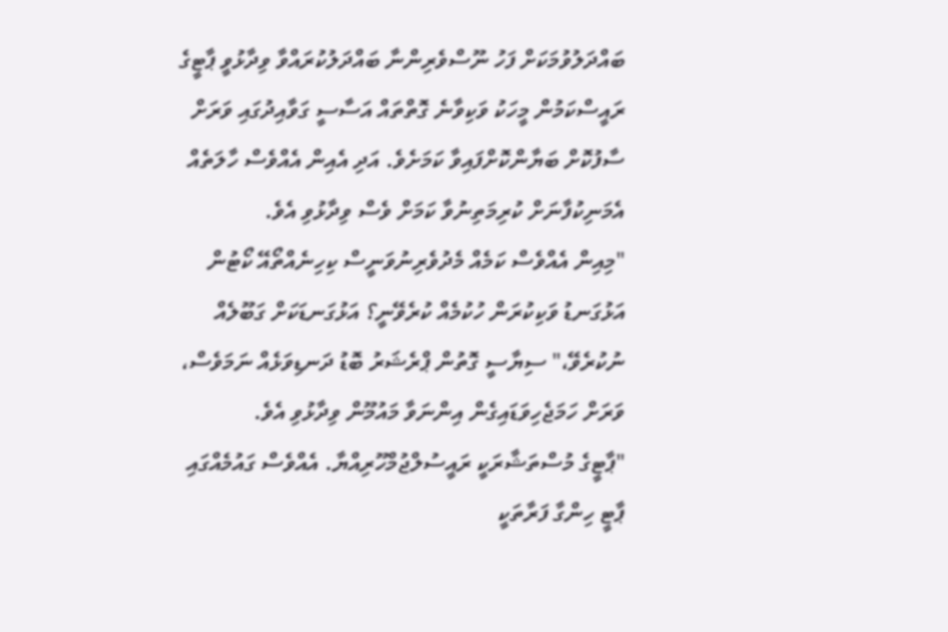ބައްދަލުވުމަކަށް ފަހު ނޫސްވެރިންނާ ބައްދަލުކުރައްވާ ވިދާޅުވީ ޕާޓީގެ ރައީސްކަމުން މީހަކު ވަކިވާނެ ގޮތްތައް އަސާސީ ގަވާއިދުގައި ވަރަށް ސާފުކޮށް ބަޔާންކޮށްފައިވާ ކަމަށެވެ. އަދި އެއިން އެއްވެސް ހާލަތެއް އެމަނިކުފާނަށް ކުރިމަތިނުވާ ކަމަށް ވެސް ވިދާޅުވި އެވެ.
"މިއިން އެއްވެސް ކަމެއް މެދުވެރިނުވަނީސް ކިހިނެއްތޯއޭ ކޯޓުން އަޅުގަނޑު ވަކިކުރަން ހުކުމެއް ކުރެވޭނީ؟ އަޅުގަނޑަކަށް ގަބޫލެއް ނުކުރެވޭ،" ސިޔާސީ ގޮތުން ޕްރެޝަރު ބޮޑު ދަނޑިވަޅެއް ނަމަވެސް، ވަރަށް ހަމަޖެހިވަޑައިގެން އިންނަވާ މައުމޫން ވިދާޅުވި އެވެ.
"ޕާޓީގެ މުސްތަޝާރަކީ ރައީސުލްޖުމްހޫރިއްޔާ. އެއްވެސް ގައުމެއްގައި ޕާޓީ ހިންގާ ފަރާތަކީ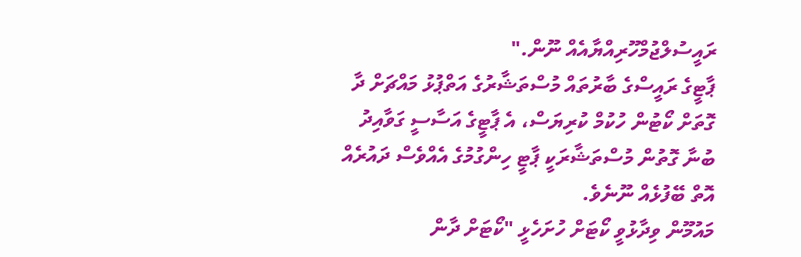ރައީސުލްޖުމްހޫރިއްޔާއެއް ނޫން."
ޕާޓީގެ ރައީސްގެ ބާރުތައް މުސްތަޝާރުގެ އަތްޕުޅު މައްޗަށް ދާ ގޮތަށް ކޯޓުން ހުކުމް ކުރިޔަސް، އެ ޕާޓީގެ އަސާސީ ގަވާއިދު ބުނާ ގޮތުން މުސްތަޝާރަކީ ޕާޓީ ހިންގުމުގެ އެއްވެސް ދައުރެއް އޮތް ބޭފުޅެއް ނޫނެވެ.
މައުމޫން ވިދާޅުވީ ކޯޓަށް ހުށަހެޅީ "ކޯޓަށް ދާން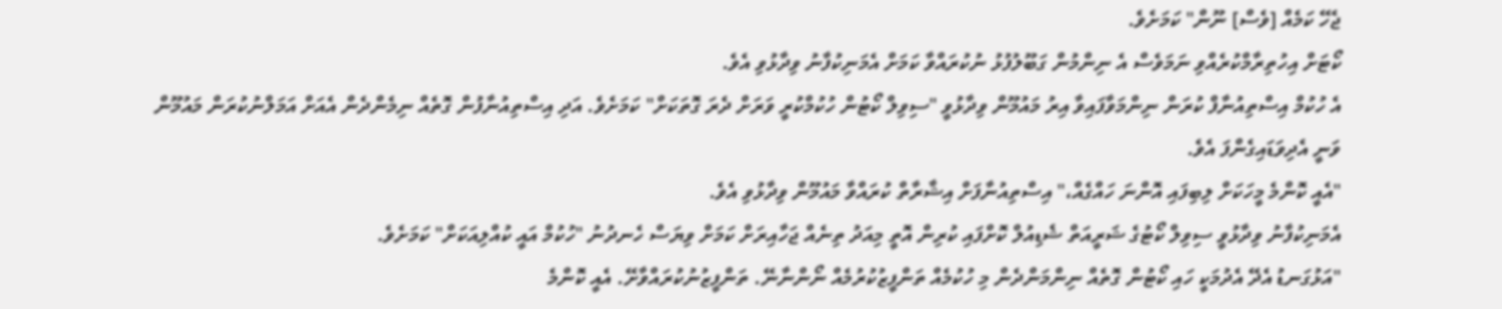ޖެހޭ ކަމެއް [ވެސް] ނޫން" ކަމަށެވެ.
ކޯޓަށް އިހުތިރާމްކުރެއްވި ނަމަވެސް އެ ނިންމުން ގަބޫލުފުޅު ނުކުރައްވާ ކަމަށް އެމަނިކުފާނު ވިދާޅުވި އެވެ.
އެ ހުކުމް އިސްތިއުނާފް ކުރަން ނިންމަވާފައިވާ އިރު މައުމޫން ވިދާޅުވީ "ސިވިލް ކޯޓުން ހުކުމްކުރީ ވަރަށް ދެރަ ގޮތަކަށް" ކަމަށެވެ. އަދި އިސްތިއުނާފުން ގޮތެއް ނިމެންދެން އެއަށް އަމަލްނުކުރަން މައުމޫން ވަނީ އެދިވަޑައިގެންފަ އެވެ.
"އެއީ ކޮންމެ މީހަކަށް ލިބިފައި އޮންނަ ހައްގެއް،" އިސްތިއުނާފަށް އިޝާރާތް ކުރައްވާ މައުމޫން ވިދާޅުވި އެވެ.
އެމަނިކުފާނު ވިދާޅުވީ ސިވިލް ކޯޓުގެ ޝަރީއަތް ޝެޑިއުލް ކޮށްފައި ކުރިން އޮތީ މިއަދު ތިނެއް ޖަހާއިރަށް ކަމަށް ވިޔަސް ހެނދުނު "ހުކުމް އައީ ކުއްލިއަކަށް" ކަމަށެވެ.
"އަޅުގަނޑު އެދޭ އެދުމަކީ ހައި ކޯޓުން ގޮތެއް ނިންމަންދެން މި ހުކުމެއް ތަންފީޒުކުރުމެއް ނޯންނާނޭ. ތަންފީޒުނުކުރައްވާށޭ. އެއީ ކޮންމެ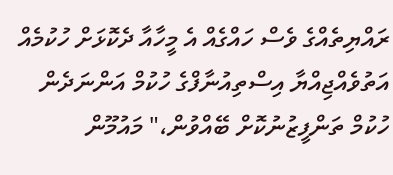ރައްޔިތެއްގެ ވެސް ހައްގެއް އެ މީހާއާ ދެކޮޅަށް ހުކުމެއް އަތުވެއްޖިއްޔާ އިސްތިއުނާފްގެ ހުކުމް އަންނަދެން ހުކުމް ތަންފީޒުނުކޮށް ބޭއްވުން،" މައުމޫން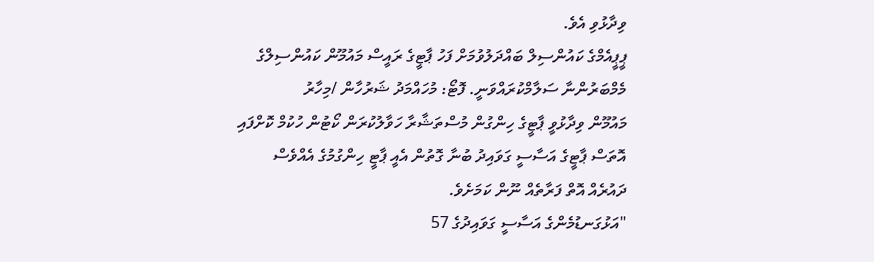ވިދާޅުވި އެވެ.
ޕީޕީއެމްގެ ކައުންސިލް ބައްދަލުވުމަށް ފަހު ޕާޓީގެ ރައީސް މައުމޫން ކައުންސިލްގެ މެމްބަރުންނާ ސަލާމްކުރައްވަނީ. ފޮޓޯ: މުހައްމަދު ޝަރުހާން /މިހާރު
މައުމޫން ވިދާޅުވީ ޕާޓީގެ ހިންގުން މުސްތަޝާރާ ހަވާލުކުރަން ކޯޓުން ހުކުމް ކޮށްފައި އޮތަސް ޕާޓީގެ އަސާސީ ގަވައިދު ބުނާ ގޮތުން އެއީ ޕާޓީ ހިންގުމުގެ އެއްވެސް ދައުރެއް އޮތް ފަރާތެއް ނޫން ކަމަށެވެ.
"އަޅުގަނޑުމެންގެ އަސާސީ ގަވައިދުގެ 57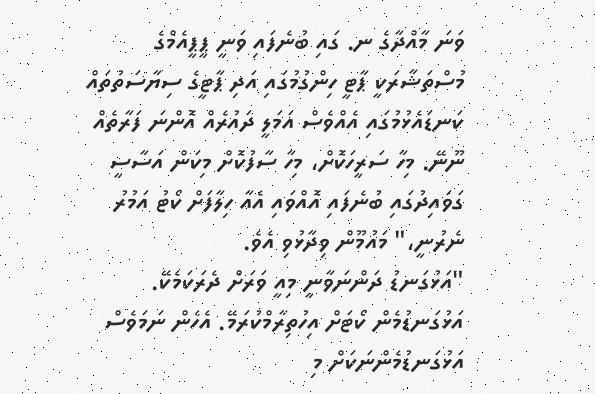ވަނަ މާއްދާގެ ނ. ގައި ބުނެފައި ވަނީ ޕީޕީއެމްގެ މުސްތަޝާރަކީ ޕާޓީ ހިންގުމުގައި އަދި ޕާޓީގެ ސިޔާސަތުތައް ކަނޑައެޅުމުގައި އެއްވެސް އަމަލީ ދައުރެއް އޮންނަ ފަރާތެއް ނޫނޭ. މިހާ ސަރީހަކޮށް، މިހާ ސާފުކޮށް މިކަން އަސާސީ ގަވައިދުގައި ބުނެފައި އޮއްވައި އެއާ ހިލާފަށް ކޯޓު އަމުރު ނެރުނީ،" މައުމޫން ވިދާޅުވި އެވެ.
"އަޅުގަނޑު ދަންނަވާނީ މިއީ ވަރަށް ދެރަކަމެކޭ. އަޅުގަނޑުމެން ކޯޓަށް އިހުތިރާމްކުރަމޭ. އެހެން ނަމަވެސް އަޅުގަނޑުމެންނަކަށް މި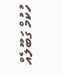ހުކުމް ގަބޫލެއް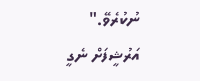ނުކުރެވޭ."
އަރުޝީފަށް ނެގީ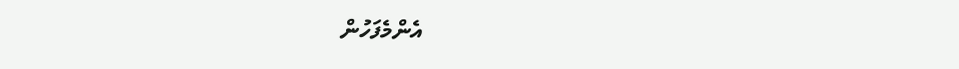އެންމެފަހުން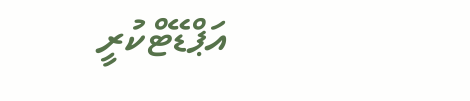އަޕްޑޭޓްކުރީ